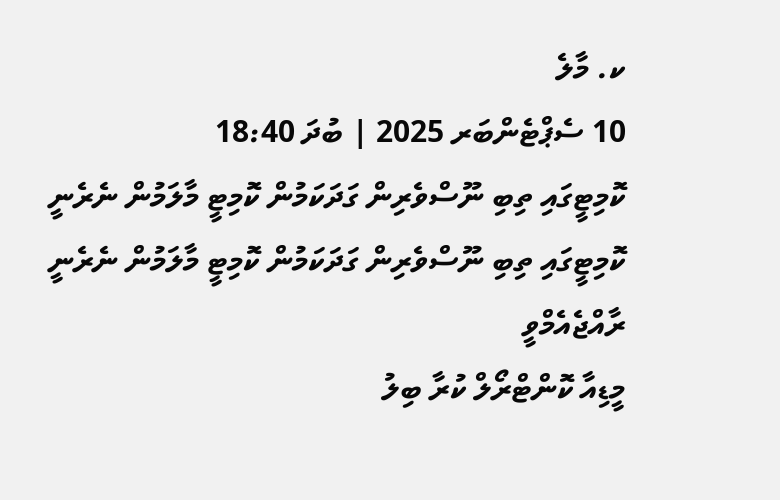ކ. މާލެ
10 ސެޕްޓެންބަރ 2025 | ބުދަ 18:40
ކޮމިޓީގައި ތިބި ނޫސްވެރިން ގަދަކަމުން ކޮމިޓީ މާލަމުން ނެރެނީ
ކޮމިޓީގައި ތިބި ނޫސްވެރިން ގަދަކަމުން ކޮމިޓީ މާލަމުން ނެރެނީ
ރާއްޖެއެމްވީ
މީޑިއާ ކޮންޓްރޯލް ކުރާ ބިލު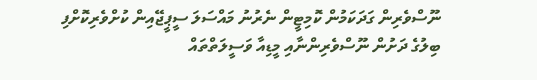ނޫސްވެރިން ގަދަކަމުން ކޮމިޓީން ނެރުނު މައްސަލަ ސީޕީޖޭއިން ކުށްވެރިކޮށްފި
ބިލުގެ ދަށުން ނޫސްވެރިންނާއި މީޑިއާ ވަސީލަތްތައް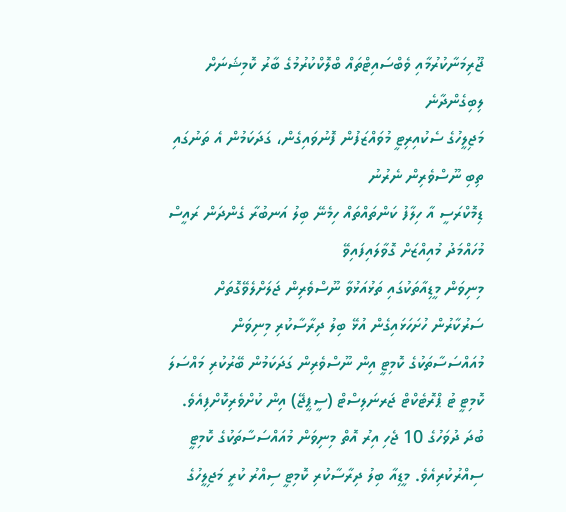ޖޫރިމަނާކުރުމާއި ވެބްސައިޓްތައް ބްލޮކްކުރުމުގެ ބާރު ކޮމިޝަނަށް ލިބިގެންދާނެ
މަޖިލީހުގެ ސެކުއިރިޓީ މުވައްޒަފުން ފޮނުވައިގެން، ގަދަކަމުން އެ ތަނުގައި ތިބި ނޫސްވެރިން ނެރުނު
ޑިމޮކްރަސީ އާ ހިލާފު ކަންތައްތައް ހިމެނޭ ބިލު އަނބުރާ ގެންދަން ރައީސް މުހައްމަދު މުއިއްޒަށް ގޮވާލައިފައިވޭ
މިނިވަން މީޑިއާތަކުގައި ތަޅުއަޅުވާ ނޫސްވެރިން ޖަލަށްލެވޭގޮތަށް ސަރުކާރުން ހުށަހަޅައިގެން އުޅޭ ބިލު ދިރާސާކުރި މިނިވަން މުއައްސަސާތަކުގެ ކޮމިޓީ އިން ނޫސްވެރިން ގަދަކަމުން ބޭރުކުރި މައްސަލަ ކޮމިޓީ ޓު ޕްރޮޓެކްޓް ޖަރނަލިސްޓް (ސީޕީޖޭ) އިން ކުށްވެރިކޮށްފިއެވެ.
ބުދަ ދުވަހުގެ 10 ޖެހި އިރު އޮތް މިނިވަން މުއައްސަސާތަކުގެ ކޮމިޓީ ސިއްރުކުރިއެވެ. މީޑިއާ ބިލު ދިރާސާކުރި ކޮމިޓީ ސިއްރު ކުރީ މަޖިލީހުގެ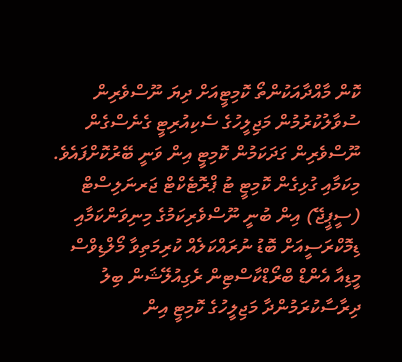ކޮން މާއްދާއަކުންތޯ ކޮމިޓީއަށް ދިޔަ ނޫސްވެރިން ސުވާލުކުރުމުން މަޖިލީހުގެ ސެކިއުރިޓީ ގެނެސްގެން ނޫސްވެރިން ގަދަކަމުން ކޮމިޓީ އިން ވަނީ ބޭރުކޮށްފައެވެ.
މިކަމާއި ގުޅިގެން ކޮމިޓީ ޓު ޕްރޮޓެކްޓް ޖަރނަލިސްޓް (ސީޕީޖޭ) އިން ބުނީ ނޫސްވެރިކަމުގެ މިނިވަންކަމާއި ޑިމޮކްރަސީއަށް ބޮޑު ނުރައްކަލެއް ކުރިމަތިވާ މޯލްޑިވްސް މީޑިއާ އެންޑް ބްރޯޑްކާސްޓިން ރެގިއުލޭޝަން ބިލު ދިރާސާކުރަމުންދާ މަޖިލީހުގެ ކޮމިޓީ އިން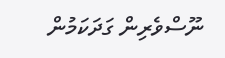ނޫސްވެރިން ގަދަކަމުން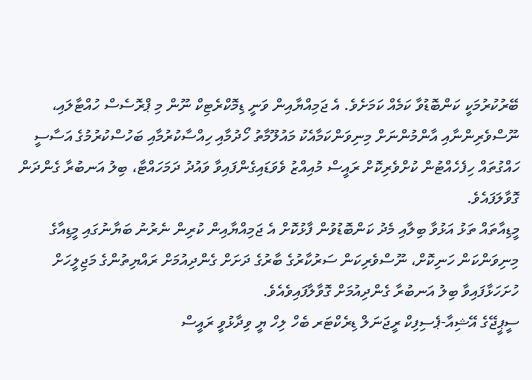ބޭރުކުރުމަކީ ކަންބޮޑުވާ ކަމެއް ކަމަށެވެ. އެ ޖަމިއްޔާއިން ވަނީ ޑިމޮކްރެޓިކް ނޫން މި ޕްރޮސެސް ހުއްޓާލައި، ނޫސްވެރިންނާއި އާންމުންނަށް މިނިވަންކަމާއެކު މައުލޫމާތު ހޯދުމާއި ހިއްސާކުރުމާއި ބަހުސްކުރުމުގެ އަސާސީ ހައްގުތައް ހިފެހެއްޓުން ކުށްވެރިކޮށް ރައީސް މުއިއްޒު ވެވަޑައިގެންފައިވާ ވައުދު ދަމަހައްޓާ، ބިލު އަނބުރާ ގެންދަން ގޮވާލަފައެވެ.
މީޑިއާތައް ތަޅު އަޅުވާ ބިލާއި މެދު ކަންބޮޑުވުން ފާޅުކޮށް އެ ޖަމިއްޔާއިން ކުރިން ނެރުނު ބަޔާނުގައި މީޑިއާގެ މިނިވަންކަން ހަނިކޮށް، ނޫސްވެރިކަން ސަރުކާރުގެ ބާރުގެ ދަށަށް ގެންދިއުމަށް ރައްޔިތުންގެ މަޖިލީހަށް ހުށަހަޅާފައިވާ ބިލު އަނބުރާ ގެންދިއުމަށް ގޮވާލާފައިވެއެވެ.
ސީޕީޖޭގެ އޭޝިއާ-ޕެސިފިކް ރީޖަނަލް ޑިރެކްޓަރ ބެހް ލިހް ޔީ ވިދާޅުވީ ރައީސް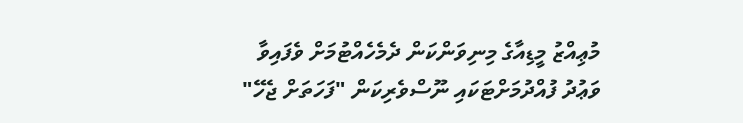މުޢިއްޒު މީޑިއާގެ މިނިވަންކަން ދެމެހެއްޓުމަށް ވެފައިވާ ވަޢުދު ފުއްދުމަށްޓަކައި ނޫސްވެރިކަން "ފަހަތަށް ޖެހޭ"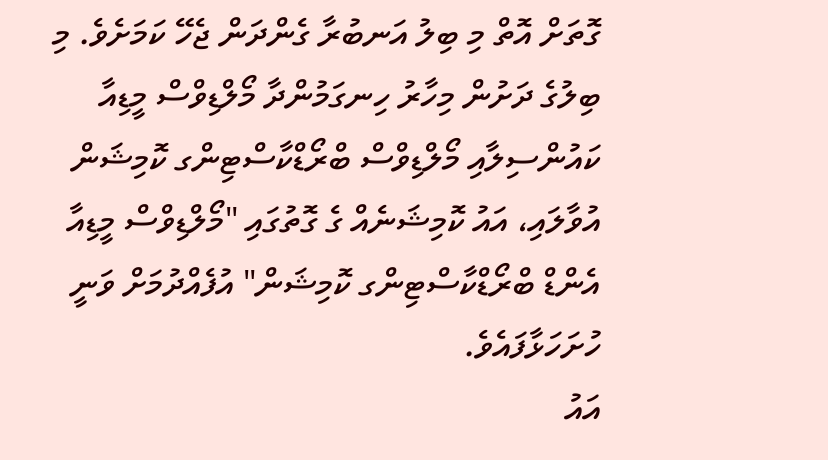ގޮތަށް އޮތް މި ބިލު އަނބުރާ ގެންދަން ޖެހޭ ކަމަށެވެ. މި ބިލުގެ ދަށުން މިހާރު ހިނގަމުންދާ މޯލްޑިވްސް މީޑިއާ ކައުންސިލާއި މޯލްޑިވްސް ބްރޯޑްކާސްޓިންގ ކޮމިޝަން އުވާލައި، އައު ކޮމިޝަނެއް ގެ ގޮތުގައި "މޯލްޑިވްސް މީޑިއާ އެންޑް ބްރޯޑްކާސްޓިންގ ކޮމިޝަން" އުފެއްދުމަށް ވަނީ ހުށަހަޅާފައެވެ.
އައު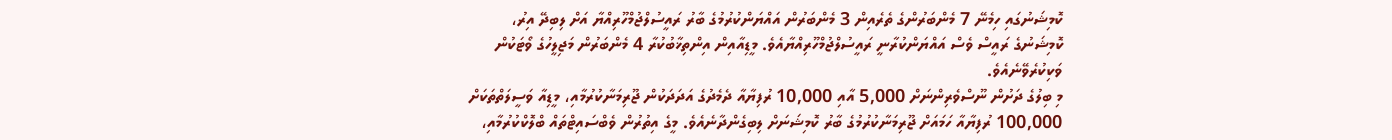ކޮމިޝަނުގައި ހިމެނޭ 7 މެންބަރުންގެ ތެރެއިން 3 މެންބަރުން އައްޔަންކުރުމުގެ ބާރު ރައީސުލްޖުމްހޫރިއްޔާ އަށް ލިބިދޭ އިރު، ކޮމިޝަނުގެ ރައީސް ވެސް އައްޔަންކުރާނީ ރައީސުލްޖުމްހޫރިއްޔާއެވެ. މީޑިއާއިން އިންތިޚާބުކުރާ 4 މެންބަރުން މަޖިލީހުގެ ވޯޓަކުން ވަކިކުރެވޭނެއެވެ.
މި ބިލުގެ ދަށުން ނޫސްވެރިންނަށް 5,000 އާއި 10,000 ރުފިޔާއާ ދެމެދުގެ އަދަދަކުން ޖޫރިމަނާކުރުމާއި، މީޑިއާ ވަސީލަތްތަކަށް 100,000 ރުފިޔާއާ ހަމައަށް ޖޫރިމަނާކުރުމުގެ ބާރު ކޮމިޝަނަށް ލިބިގެންދާނެއެވެ. މީގެ އިތުރުން ވެބްސައިޓްތައް ބްލޮކްކުރުމާއި،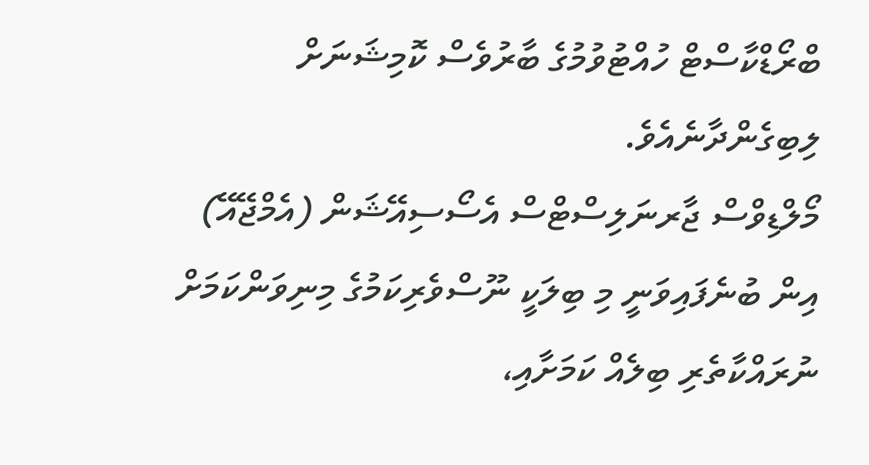ބްރޯޑްކާސްޓް ހުއްޓުވުމުގެ ބާރުވެސް ކޮމިޝަނަށް ލިބިގެންދާނެއެވެ.
މޯލްޑިވްސް ޖާރނަލިސްޓްސް އެސޯސިއޭޝަން (އެމްޖޭއޭ) އިން ބުނެފައިވަނީ މި ބިލަކީ ނޫސްވެރިކަމުގެ މިނިވަންކަމަށް ނުރައްކާތެރި ބިލެއް ކަމަށާއި،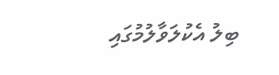ބިލު އެކުލަވާލުމުގައި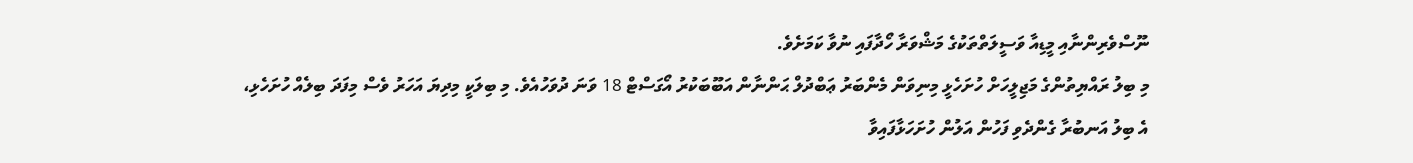ނޫސްވެރިންނާއި މީޑިއާ ވަސީލަތްތަކުގެ މަޝްވަރާ ހޯދާފައި ނުވާ ކަމަށެވެ.
މި ބިލު ރައްޔިތުންގެ މަޖިލީހަށް ހުށަހެޅީ މިނިވަން މެންބަރު ޢަބްދުލް ޙަންނާން އަބޫބަކުރު އޯގަސްޓް 18 ވަނަ ދުވަހުއެވެ. މި ބިލަކީ މިދިޔަ އަހަރު ވެސް މިފަދަ ބިލެއް ހުށަހެޅި، އެ ބިލު އަނބުރާ ގެންދެވި ފަހުން އަލުން ހުށަހަޅާފައިވާ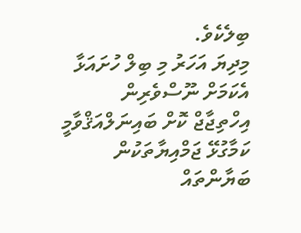ބިލެކެވެ.
މިދިޔަ އަހަރު މި ބިލް ހުށައަޅާ އެކަމަށް ނޫސްވެރިން އިހްތިޖާޖް ކޮށް ބައިނަލްއަޤްވާމީ ކަމާގުޅޭ ޖަމްއިޔާތަކުން ބަޔާންތައް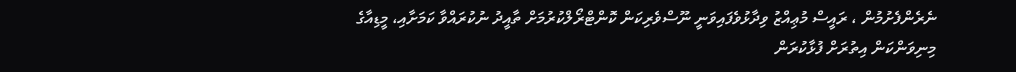ނެރެންފެށުމުން ، ރައީސް މުޢިއްޒު ވިދާޅުވެފައިވަނީ ނޫސްވެރިކަން ކޮންޓްރޯލްކުރުމަށް ތާއީދު ނުކުރައްވާ ކަމަށާއި، މީޑިއާގެ މިނިވަންކަން އިތުރަށް ފުޅާކުރަން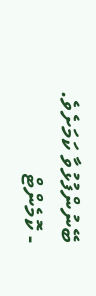ބޭނުންފުޅުވާ ކަމަށެވެ.
- ކޮމެންޓް